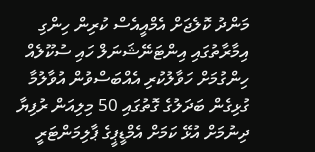މަންދު ކޮލެޖަށް އެމްއީއެސް ކުރިން ހިންގި އިމާރާތުގައި އިންޓަނޭޝަނަލް ހައި ސުކޫލެއް ހިންގުމަށް ހަވާލުކުރި އެއްބަސްވުން އުވާލުމާ ގުޅިގެން ބަދަލުގެ ގޮތުގައި 50 މިލިއަން ރުފިޔާ ދިނުމަށް އުޅޭ ކަމަށް އެމްޑީޕީގެ ޕާލިމަންޓަރީ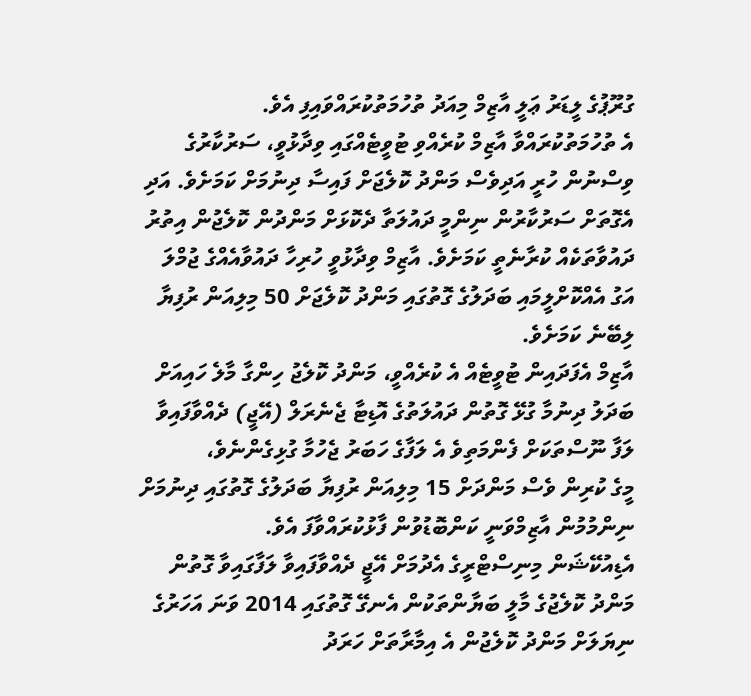ގުރޫޕުގެ ލީޑަރު ޢަލީ އާޒިމް މިއަދު ތުހުމަތުކުރައްވައިފި އެވެ.
އެ ތުހުމަތުކުރައްވާ އާޒިމް ކުރެއްވި ޓުވީޓެއްގައި ވިދާޅުވީ، ސަރުކާރުގެ ވިސްނުން ހުރީ އަދިވެސް މަންދު ކޮލެޖަށް ފައިސާ ދިނުމަށް ކަމަށެވެ. އަދި އެގޮތަށް ސަރުކާރުން ނިންމީ ދައުލަތާ ދެކޮޅަށް މަންދުން ކޮލެޖުން އިތުރު ދައުވާތަކެއް ކުރާނެތީ ކަމަށެވެ. އާޒިމް ވިދާޅުވީ ހުރިހާ ދައުވާއެއްގެ ޖުމްލަ އަގު އެއްކޮށްލީމައި ބަދަލުގެ ގޮތުގައި މަންދު ކޮލެޖަށް 50 މިލިއަން ރުފިޔާ ލިބޭނެ ކަމަށެވެ.
އާޒިމް އެފަދައިން ޓުވީޓެއް އެ ކުރެއްވީ، މަންދު ކޮލެޖު ހިންގާ މާލެ ހައިއަށް ބަދަލު ދިނުމާ ގުޅޭ ގޮތުން ދައުލަތުގެ އޮޑިޓާ ޖެނެރަލް (އޭޖީ) ދެއްވާފައިވާ ލަފާ ނޫސްތަކަށް ފެންމަތިވެ އެ ލަފާގެ ހަބަރު ޖެހުމާ ގުޅިގެންނެވެ،
މީގެ ކުރިން ވެސް މަންދަށް 15 މިލިއަން ރުފިޔާ ބަދަލުގެ ގޮތުގައި ދިނުމަށް ނިންމުމުން އާޒިމްވަނީ ކަންބޮޑުވުން ފާޅުކުރައްވާފަ އެވެ.
އެޑިއުކޭޝަން މިނިސްޓްރީގެ އެދުމަށް އޭޖީ ދެއްވާފައިވާ ލަފާގައިވާ ގޮތުން މަންދު ކޮލެޖުގެ މާލީ ބަޔާންތަކުން އެނގޭ ގޮތުގައި 2014 ވަނަ އަހަރުގެ ނިޔަލަށް މަންދު ކޮލެޖުން އެ އިމާރާތަށް ހަރަދު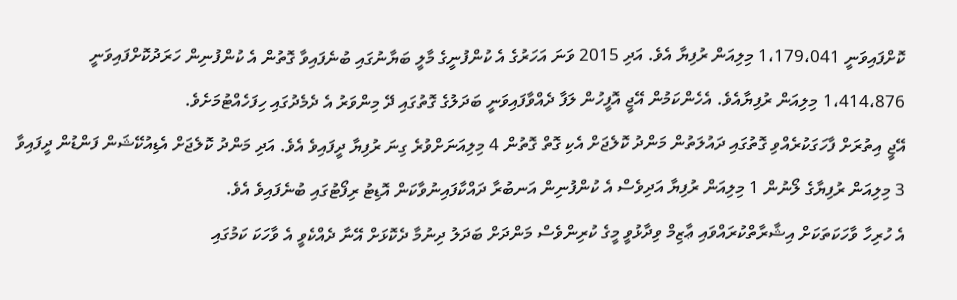ކޮށްފައިވަނީ 1،179،041 މިލިއަން ރުފިޔާ އެވެ. އަދި 2015 ވަނަ އަހަރުގެ އެ ކުންފުނީގެ މާލީ ބަޔާނުގައި ބުނެފައިވާ ގޮތުން އެ ކުންފުނިން ހަރަދުކޮށްފައިވަނީ 1،414،876 މިލިއަން ރުފިޔާއެވެ. އެހެންކަމުން އޭޖީ އޮފީހުން ލަފާ ދެއްވާފައިވަނީ ބަދަލުގެ ގޮތުގައި ދޭ މިންވަރު އެ ދެމެދުގައި ހިފަހެއްޓުމަށެވެ.
އޭޖީ އިތުރަށް ފާހަގަކުރެއްވި ގޮތުގައި ދައުލަތުން މަންދު ކޮލެޖަށް އެކި ގޮތް ގޮތުން 4 މިލިއަނަށްވުރެ ގިނަ ރުފިޔާ ދީފައިވެ އެވެ. އަދި މަންދު ކޮލެޖަށް އެޑިއުކޭޝަން ފަންޑުން ދީފައިވާ 3 މިލިއަން ރުފިޔާގެ ލޯނުން 1 މިލިއަން ރުފިޔާ އަދިވެސް އެ ކުންފުނިން އަނބުރާ ދައްކާފައިނުވާކަން އޮޑިޓު ރިފޯޓުގައި ބުނެފައިވެ އެވެ.
އެ ހުރިހާ ވާހަކަތަކަށް އިޝާރާތްކުރައްވައި ޢާޒިމް ވިދާޅުވީ މީގެ ކުރިންވެސް މަންދަށް ބަދަލު ދިނުމާ ދެކޮޅަށް އޭނާ ދެއްކެވީ އެ ވާހަކަ ކަމުގައި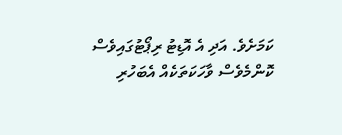ކަމަށެވެ. އަދި އެ އޮޑިޓު ރިޕޯޓުގައިވެސް ކޮންމެވެސް ވާހަކަތަކެއް އެބަހުރި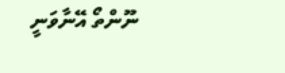ނޫންތޯ އޭނާވަނީ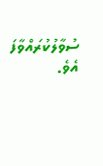ސުވާލުކުރައްވާފަ އެވެ.